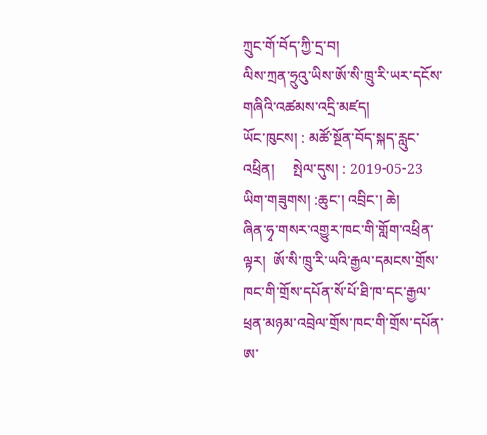ཀྲུང་གོ་བོད་ཀྱི་དྲ་བ།
ལིས་ཀྲན་ཧྲུའུ་ཡིས་ཨོ་སི་ཁྲུ་རི་ཡར་དངོས་གཞིའི་འཚམས་འདྲི་མཛད།
ཡོང་ཁུངས། : མཚོ་སྔོན་བོད་སྐད་རླུང་འཕྲིན།     སྤེལ་དུས། : 2019-05-23
ཡིག་གཟུགས། :ཆུང་། འབྲིང་། ཆེ།
ཞིན་ཧྭ་གསར་འགྱུར་ཁང་གི་གློག་འཕྲིན་ལྟར།  ཨོ་སི་ཁྲུ་རི་ཡའི་རྒྱལ་དམངས་གྲོས་ཁང་གི་གྲོས་དཔོན་སོ་པོ་ཐི་ཁ་དང་རྒྱལ་ཕྲན་མཉམ་འབྲེལ་གྲོས་ཁང་གི་གྲོས་དཔོན་ཨ་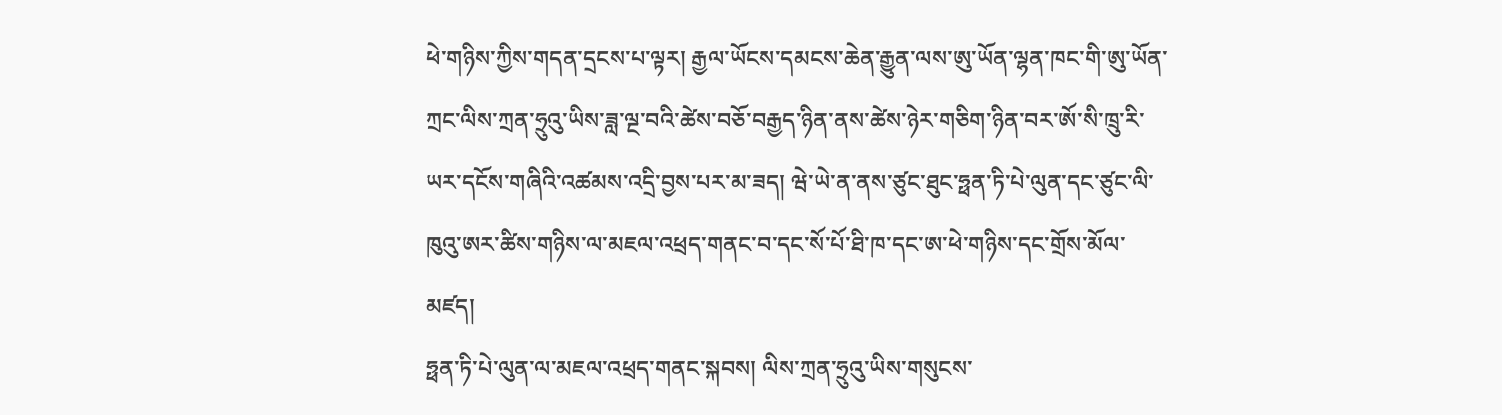ཕེ་གཉིས་ཀྱིས་གདན་དྲངས་པ་ལྟར། རྒྱལ་ཡོངས་དམངས་ཆེན་རྒྱུན་ལས་ཨུ་ཡོན་ལྷན་ཁང་གི་ཨུ་ཡོན་ཀྲང་ལིས་ཀྲན་ཧྲུའུ་ཡིས་ཟླ་ལྔ་བའི་ཚེས་བཅོ་བརྒྱད་ཉིན་ནས་ཚེས་ཉེར་གཅིག་ཉིན་བར་ཨོ་སི་ཁྲུ་རི་ཡར་དངོས་གཞིའི་འཚམས་འདྲི་བྱས་པར་མ་ཟད། ཝེ་ཡེ་ན་ནས་ཙུང་ཐུང་ཧྥན་ཏི་པེ་ལུན་དང་ཙུང་ལི་ཁུའུ་ཨར་ཚིས་གཉིས་ལ་མཇལ་འཕྲད་གནང་བ་དང་སོ་པོ་ཐི་ཁ་དང་ཨ་ཕེ་གཉིས་དང་གྲོས་མོལ་མཛད།
ཧྥན་ཏི་པེ་ལུན་ལ་མཇལ་འཕྲད་གནང་སྐབས། ལིས་ཀྲན་ཧྲུའུ་ཡིས་གསུངས་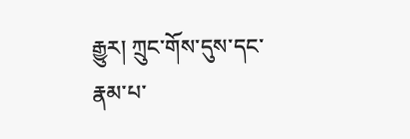རྒྱུར། ཀྲུང་གོས་དུས་དང་རྣམ་པ་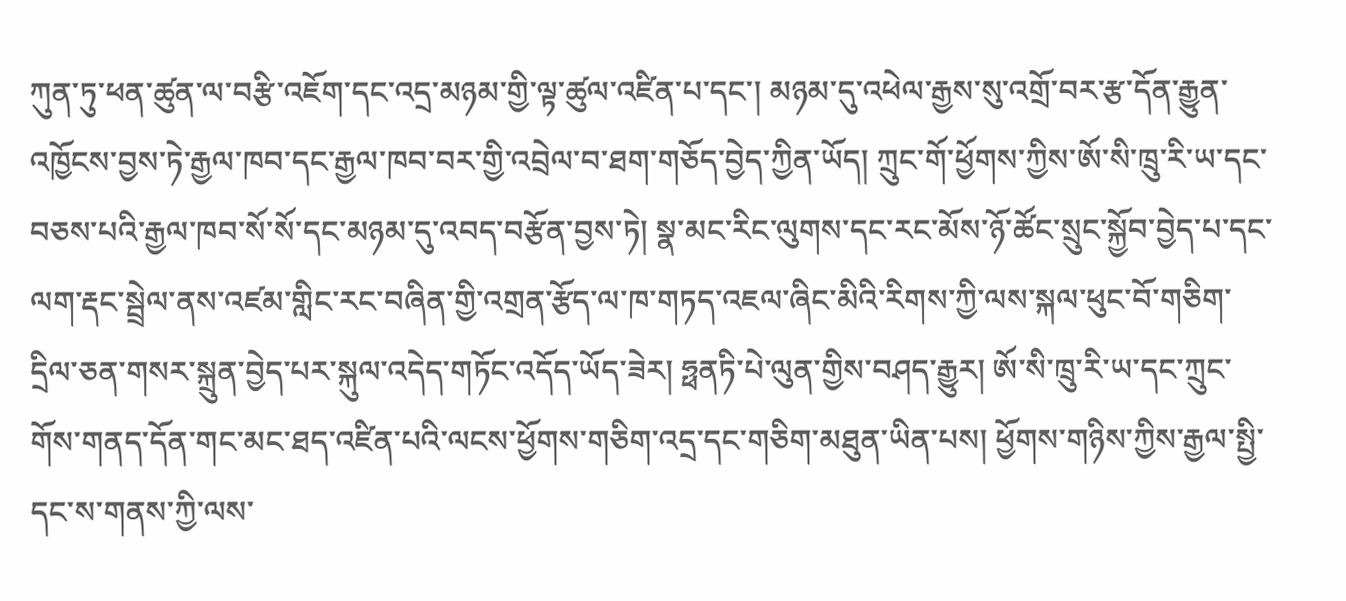ཀུན་ཏུ་ཕན་ཚུན་ལ་བརྩི་འཇོག་དང་འདྲ་མཉམ་གྱི་ལྟ་ཚུལ་འཛིན་པ་དང་། མཉམ་དུ་འཕེལ་རྒྱས་སུ་འགྲོ་བར་རྩ་དོན་རྒྱུན་འཁྱོངས་བྱས་ཏེ་རྒྱལ་ཁབ་དང་རྒྱལ་ཁབ་བར་གྱི་འབྲེལ་བ་ཐག་གཅོད་བྱེད་ཀྱིན་ཡོད། ཀྲུང་གོ་ཕྱོགས་ཀྱིས་ཨོ་སི་ཁྲུ་རི་ཡ་དང་བཅས་པའི་རྒྱལ་ཁབ་སོ་སོ་དང་མཉམ་དུ་འབད་བརྩོན་བྱས་ཏེ། སྣ་མང་རིང་ལུགས་དང་རང་མོས་ཉོ་ཚོང་སྲུང་སྐྱོབ་བྱེད་པ་དང་ལག་རྡང་སྦྲེལ་ནས་འཛམ་གླིང་རང་བཞིན་གྱི་འགྲན་རྩོད་ལ་ཁ་གཏད་འཇལ་ཞིང་མིའི་རིགས་ཀྱི་ལས་སྐལ་ཕུང་བོ་གཅིག་དྲིལ་ཅན་གསར་སྐྲུན་བྱེད་པར་སྐུལ་འདེད་གཏོང་འདོད་ཡོད་ཟེར། ཧྥནཏི་པེ་ལུན་གྱིས་བཤད་རྒྱུར། ཨོ་སི་ཁྲུ་རི་ཡ་དང་ཀྲུང་གོས་གནད་དོན་གང་མང་ཐད་འཛིན་པའི་ལངས་ཕྱོགས་གཅིག་འདྲ་དང་གཅིག་མཐུན་ཡིན་པས། ཕྱོགས་གཉིས་ཀྱིས་རྒྱལ་སྤྱི་དང་ས་གནས་ཀྱི་ལས་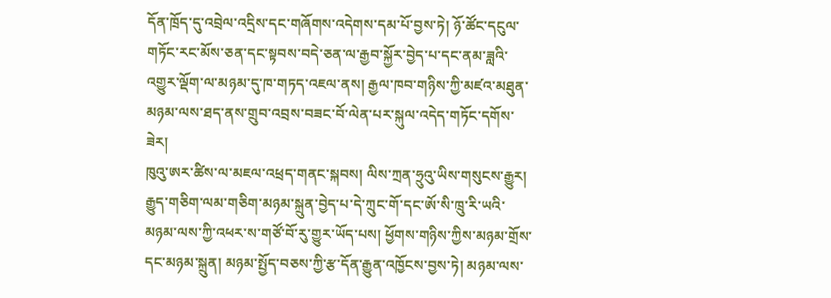དོན་ཁྲོད་དུ་འབྲེལ་འདྲིས་དང་གཞོགས་འདེགས་དམ་པོ་བྱས་ཏེ། ཉོ་ཚོང་དངུལ་གཏོང་རང་མོས་ཅན་དང་སྟབས་བདེ་ཅན་ལ་རྒྱབ་སྐྱོར་བྱེད་པ་དང་ནམ་ཟླའི་འགྱུར་ལྡོག་ལ་མཉམ་དུ་ཁ་གཏད་འཇལ་ནས། རྒྱལ་ཁབ་གཉིས་ཀྱི་མཛའ་མཐུན་མཉམ་ལས་ཐད་ནས་གྲུབ་འབྲས་བཟང་བོ་ལེན་པར་སྐུལ་འདེད་གཏོང་དགོས་ཟེར།
ཁུའུ་ཨར་ཚིས་ལ་མཇལ་འཕྲད་གནང་སྐབས། ལིས་ཀྲན་ཧྲུའུ་ཡིས་གསུངས་རྒྱུར། རྒྱུད་གཅིག་ལམ་གཅིག་མཉམ་སྐྲུན་བྱེད་པ་དེ་ཀྲུང་གོ་དང་ཨོ་སི་ཁྲུ་རི་ཡའི་མཉམ་ལས་ཀྱི་འཕར་ས་གཙོ་བོ་རུ་གྱུར་ཡོད་པས། ཕྱོགས་གཉིས་ཀྱིས་མཉམ་གྲོས་དང་མཉམ་སྐྲུན། མཉམ་སྤྱོད་བཅས་ཀྱི་རྩ་དོན་རྒྱུན་འཁྱོངས་བྱས་ཏེ། མཉམ་ལས་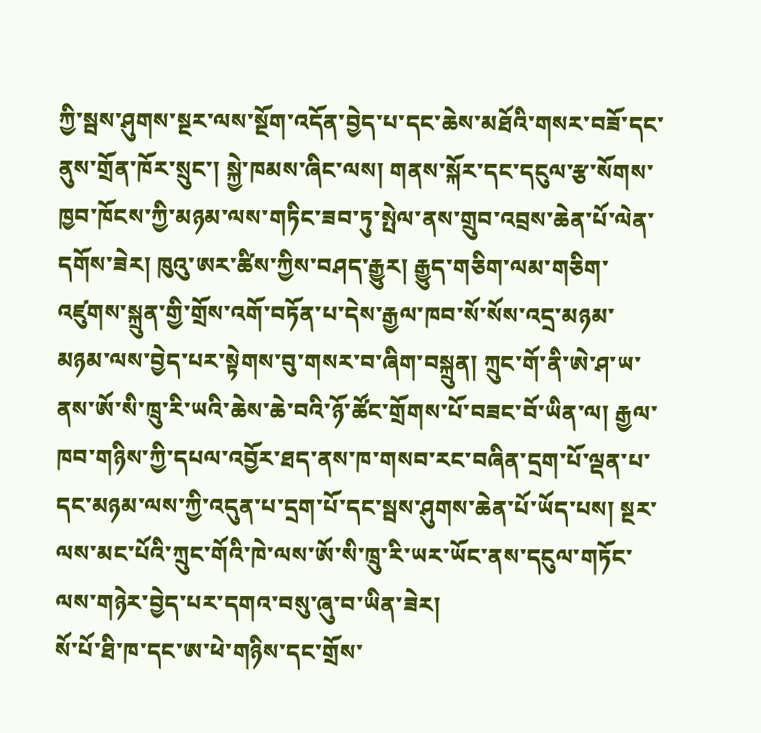ཀྱི་སྦས་ཤུགས་སྔར་ལས་སྔོག་འདོན་བྱེད་པ་དང་ཆེས་མཐོའི་གསར་བཟོ་དང་ནུས་གྲོན་ཁོར་སྲུང་། སྐྱེ་ཁམས་ཞིང་ལས། གནས་སྐོར་དང་དངུལ་རྩ་སོགས་ཁྱབ་ཁོངས་ཀྱི་མཉམ་ལས་གཏིང་ཟབ་ཏུ་སྤེལ་ནས་གྲུབ་འབྲས་ཆེན་པོ་ལེན་དགོས་ཟེར། ཁུའུ་ཨར་ཚིས་ཀྱིས་བཤད་རྒྱུར། རྒྱུད་གཅིག་ལམ་གཅིག་འཛུགས་སྐྲུན་གྱི་གྲོས་འགོ་བཏོན་པ་དེས་རྒྱལ་ཁབ་སོ་སོས་འདྲ་མཉམ་མཉམ་ལས་བྱེད་པར་སྟེགས་བུ་གསར་བ་ཞིག་བསྐྲུན། ཀྲུང་གོ་ནི་ཨེ་ཤ་ཡ་ནས་ཨོ་སི་ཁྲུ་རི་ཡའི་ཆེས་ཆེ་བའི་ཉོ་ཚོང་གྲོགས་པོ་བཟང་བོ་ཡིན་ལ། རྒྱལ་ཁབ་གཉིས་ཀྱི་དཔལ་འབྱོར་ཐད་ནས་ཁ་གསབ་རང་བཞིན་དྲག་པོ་ལྡན་པ་དང་མཉམ་ལས་ཀྱི་འདུན་པ་དྲག་པོ་དང་སྦས་ཤུགས་ཆེན་པོ་ཡོད་པས། སྔར་ལས་མང་པོའི་ཀྲུང་གོའི་ཁེ་ལས་ཨོ་སི་ཁྲུ་རི་ཡར་ཡོང་ནས་དངུལ་གཏོང་ལས་གཉེར་བྱེད་པར་དགའ་བསུ་ཞུ་བ་ཡིན་ཟེར།
སོ་པོ་ཐི་ཁ་དང་ཨ་ཕེ་གཉིས་དང་གྲོས་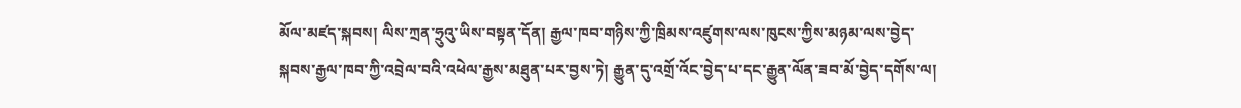མོལ་མཛད་སྐབས། ལིས་ཀྲན་ཧྲུའུ་ཡིས་བསྟན་དོན། རྒྱལ་ཁབ་གཉིས་ཀྱི་ཁྲིམས་འཛུགས་ལས་ཁུངས་ཀྱིས་མཉམ་ལས་བྱེད་སྐབས་རྒྱལ་ཁབ་ཀྱི་འབྲེལ་བའི་འཕེལ་རྒྱས་མཐུན་པར་བྱས་ཏེ། རྒྱུན་དུ་འགྲོ་འོང་བྱེད་པ་དང་རྒྱུན་ལོན་ཟབ་མོ་བྱེད་དགོས་ལ།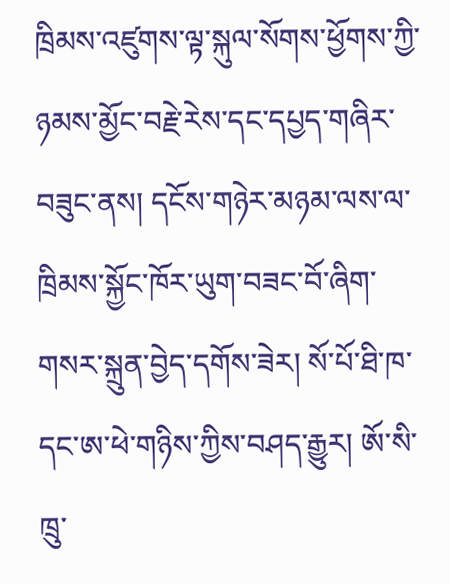ཁྲིམས་འཛུགས་ལྟ་སྐུལ་སོགས་ཕྱོགས་ཀྱི་ཉམས་མྱོང་བརྗེ་རེས་དང་དཔྱད་གཞིར་བཟུང་ནས། དངོས་གཉེར་མཉམ་ལས་ལ་ཁྲིམས་སྐྱོང་ཁོར་ཡུག་བཟང་བོ་ཞིག་གསར་སྐྲུན་བྱེད་དགོས་ཟེར། སོ་པོ་ཐི་ཁ་དང་ཨ་ཕེ་གཉིས་ཀྱིས་བཤད་རྒྱུར། ཨོ་སི་ཁྲུ་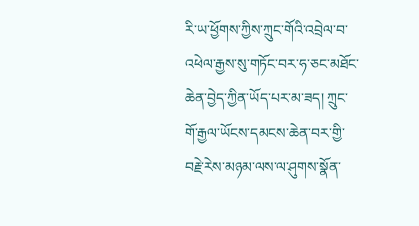རི་ཡ་ཕྱོགས་ཀྱིས་ཀྲུང་གོའི་འབྲེལ་བ་འཕེལ་རྒྱས་སུ་གཏོང་བར་ཧ་ཅང་མཐོང་ཆེན་བྱེད་ཀྱིན་ཡོད་པར་མ་ཟད། ཀྲུང་གོ་རྒྱལ་ཡོངས་དམངས་ཆེན་བར་གྱི་བརྗེ་རེས་མཉམ་ལས་ལ་ཤུགས་སྣོན་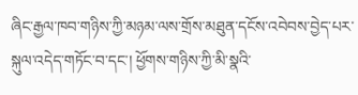ཞིང་རྒྱལ་ཁབ་གཉིས་ཀྱི་མཉམ་ལས་གྲོས་མཐུན་དངོས་འབེབས་བྱེད་པར་སྐུལ་འདེད་གཏོང་བ་དང་། ཕྱོགས་གཉིས་ཀྱི་མི་སྣའི་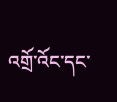འགྲོ་འོང་དང་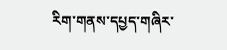རིག་གནས་དཔྱད་གཞིར་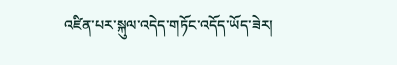འཛིན་པར་སྐུལ་འདེད་གཏོང་འདོད་ཡོད་ཟེར།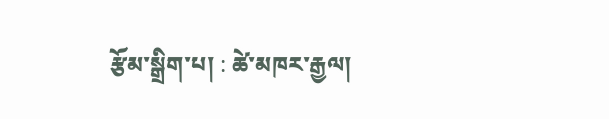རྩོམ་སྒྲིག་པ། : ཚེ་མཁར་རྒྱལ།